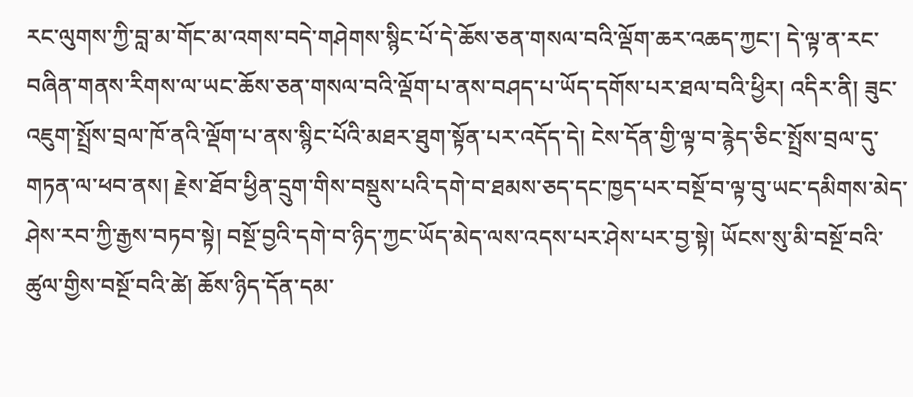རང་ལུགས་ཀྱི་བླ་མ་གོང་མ་འགས་བདེ་གཤེགས་སྙིང་པོ་དེ་ཆོས་ཅན་གསལ་བའི་ལྡོག་ཆར་འཆད་ཀྱང་། དེ་ལྟ་ན་རང་བཞིན་གནས་རིགས་ལ་ཡང་ཆོས་ཅན་གསལ་བའི་ལྡོག་པ་ནས་བཤད་པ་ཡོད་དགོས་པར་ཐལ་བའི་ཕྱིར། འདིར་ནི། ཟུང་འཇུག་སྤྲོས་བྲལ་ཁོ་ནའི་ལྡོག་པ་ནས་སྙིང་པོའི་མཐར་ཐུག་སྟོན་པར་འདོད་དེ། ངེས་དོན་གྱི་ལྟ་བ་རྙེད་ཅིང་སྤྲོས་བྲལ་དུ་གཏན་ལ་ཕབ་ནས། རྗེས་ཐོབ་ཕྱིན་དྲུག་གིས་བསྡུས་པའི་དགེ་བ་ཐམས་ཅད་དང་ཁྱད་པར་བསྔོ་བ་ལྟ་བུ་ཡང་དམིགས་མེད་ཤེས་རབ་ཀྱི་རྒྱས་བཏབ་སྟེ། བསྔོ་བྱའི་དགེ་བ་ཉིད་ཀྱང་ཡོད་མེད་ལས་འདས་པར་ཤེས་པར་བྱ་སྟེ། ཡོངས་སུ་མི་བསྔོ་བའི་ཚུལ་གྱིས་བསྔོ་བའི་ཚེ། ཆོས་ཉིད་དོན་དམ་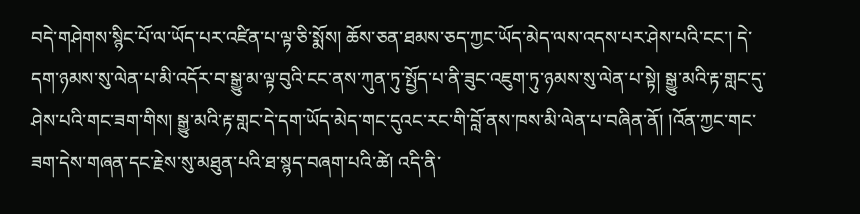བདེ་གཤེགས་སྙིང་པོ་ལ་ཡོད་པར་འཛིན་པ་ལྟ་ཅི་སྨོས། ཆོས་ཅན་ཐམས་ཅད་ཀྱང་ཡོད་མེད་ལས་འདས་པར་ཤེས་པའི་ངང་། དེ་དག་ཉམས་སུ་ལེན་པ་མི་འདོར་བ་སྒྱུ་མ་ལྟ་བུའི་ངང་ནས་ཀུན་ཏུ་སྤྱོད་པ་ནི་ཟུང་འཇུག་ཏུ་ཉམས་སུ་ལེན་པ་སྟེ། སྒྱུ་མའི་རྟ་གླང་དུ་ཤེས་པའི་གང་ཟག་གིས། སྒྱུ་མའི་རྟ་གླང་དེ་དག་ཡོད་མེད་གང་དུའང་རང་གི་བློ་ནས་ཁས་མི་ལེན་པ་བཞིན་ནོ། །འོན་ཀྱང་གང་ཟག་དེས་གཞན་དང་རྗེས་སུ་མཐུན་པའི་ཐ་སྙད་བཞག་པའི་ཚེ། འདི་ནི་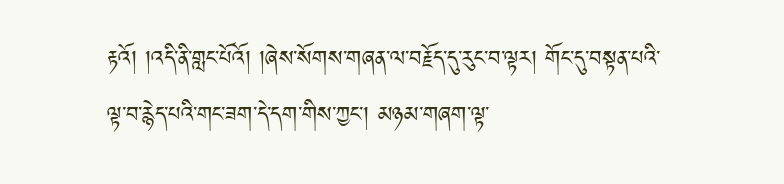རྟའོ། །འདི་ནི་གླང་པོའོ། །ཞེས་སོགས་གཞན་ལ་བརྗོད་དུ་རུང་བ་ལྟར། གོང་དུ་བསྟན་པའི་ལྟ་བ་རྙེད་པའི་གང་ཟག་དེ་དག་གིས་ཀྱང་། མཉམ་གཞག་ལྟ་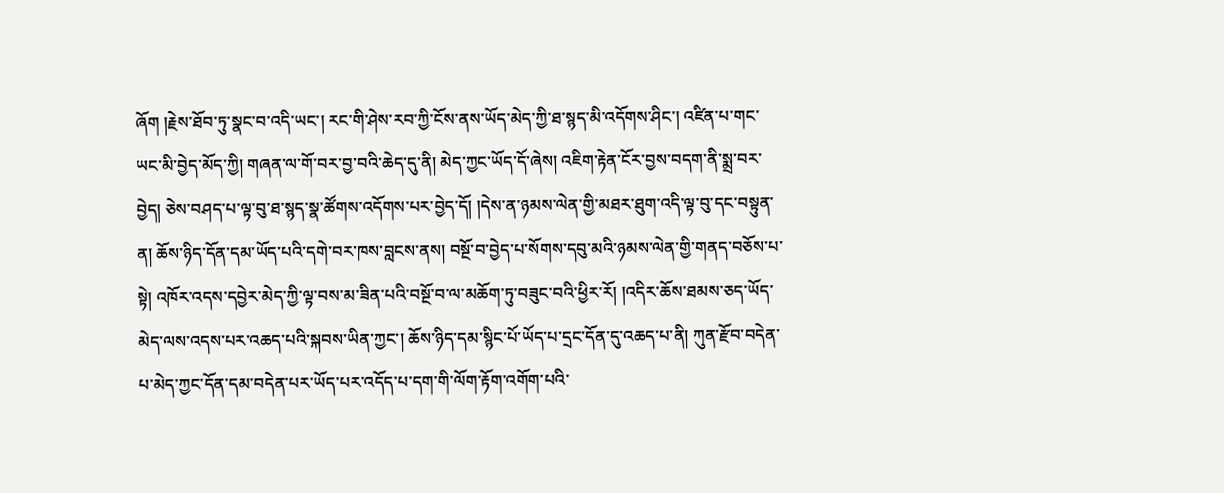ཞོག །རྗེས་ཐོབ་ཏུ་སྣང་བ་འདི་ཡང་། རང་གི་ཤེས་རབ་ཀྱི་ངོས་ནས་ཡོད་མེད་ཀྱི་ཐ་སྙད་མི་འདོགས་ཤིང་། འཛིན་པ་གང་ཡང་མི་བྱེད་མོད་ཀྱི། གཞན་ལ་གོ་བར་བྱ་བའི་ཆེད་དུ་ནི། མེད་ཀྱང་ཡོད་དོ་ཞེས། འཇིག་རྟེན་ངོར་བྱས་བདག་ནི་སྨྲ་བར་བྱེད། ཅེས་བཤད་པ་ལྟ་བུ་ཐ་སྙད་སྣ་ཚོགས་འདོགས་པར་བྱེད་དོ། །དེས་ན་ཉམས་ལེན་གྱི་མཐར་ཐུག་འདི་ལྟ་བུ་དང་བསྟུན་ན། ཆོས་ཉིད་དོན་དམ་ཡོད་པའི་དགེ་བར་ཁས་བླངས་ནས། བསྔོ་བ་བྱེད་པ་སོགས་དབུ་མའི་ཉམས་ལེན་གྱི་གནད་བཅོས་པ་སྟེ། འཁོར་འདས་དབྱེར་མེད་ཀྱི་ལྟ་བས་མ་ཟིན་པའི་བསྔོ་བ་ལ་མཆོག་ཏུ་བཟུང་བའི་ཕྱིར་རོ། །འདིར་ཆོས་ཐམས་ཅད་ཡོད་མེད་ལས་འདས་པར་འཆད་པའི་སྐབས་ཡིན་ཀྱང་། ཆོས་ཉིད་དམ་སྙིང་པོ་ཡོད་པ་དྲང་དོན་དུ་འཆད་པ་ནི། ཀུན་རྫོབ་བདེན་པ་མེད་ཀྱང་དོན་དམ་བདེན་པར་ཡོད་པར་འདོད་པ་དག་གི་ལོག་རྟོག་འགོག་པའི་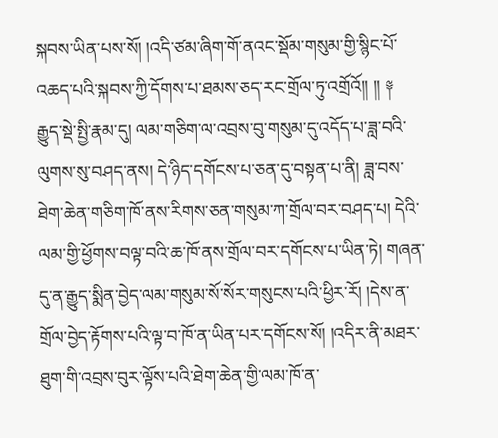སྐབས་ཡིན་པས་སོ། །འདི་ཙམ་ཞིག་གོ་ནའང་སྡོམ་གསུམ་གྱི་སྙིང་པོ་འཆད་པའི་སྐབས་ཀྱི་དོགས་པ་ཐམས་ཅད་རང་གྲོལ་ཏུ་འགྲོའོ།། །། ༈
རྒྱུད་སྡེ་སྤྱི་རྣམ་དུ། ལམ་གཅིག་ལ་འབྲས་བུ་གསུམ་དུ་འདོད་པ་ཟླ་བའི་ལུགས་སུ་བཤད་ནས། དེ་ཉིད་དགོངས་པ་ཅན་དུ་བསྟན་པ་ནི། ཟླ་བས་ཐེག་ཆེན་གཅིག་ཁོ་ནས་རིགས་ཅན་གསུམ་ཀ་གྲོལ་བར་བཤད་པ། དེའི་ལམ་གྱི་ཕྱོགས་བལྟ་བའི་ཆ་ཁོ་ནས་གྲོལ་བར་དགོངས་པ་ཡིན་ཏེ། གཞན་དུ་ན་རྒྱུད་སྨིན་བྱེད་ལམ་གསུམ་སོ་སོར་གསུངས་པའི་ཕྱིར་རོ། །དེས་ན་གྲོལ་བྱེད་རྟོགས་པའི་ལྟ་བ་ཁོ་ན་ཡིན་པར་དགོངས་སོ། །འདིར་ནི་མཐར་ཐུག་གི་འབྲས་བུར་ལྟོས་པའི་ཐེག་ཆེན་གྱི་ལམ་ཁོ་ན་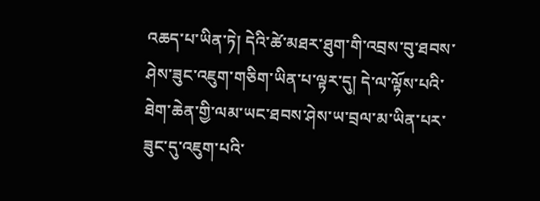འཆད་པ་ཡིན་ཏེ། དེའི་ཚེ་མཐར་ཐུག་གི་འབྲས་བུ་ཐབས་ཤེས་ཟུང་འཇུག་གཅིག་ཡིན་པ་ལྟར་དུ། དེ་ལ་ལྟོས་པའི་ཐེག་ཆེན་གྱི་ལམ་ཡང་ཐབས་ཤེས་ཡ་བྲལ་མ་ཡིན་པར་ཟུང་དུ་འཇུག་པའི་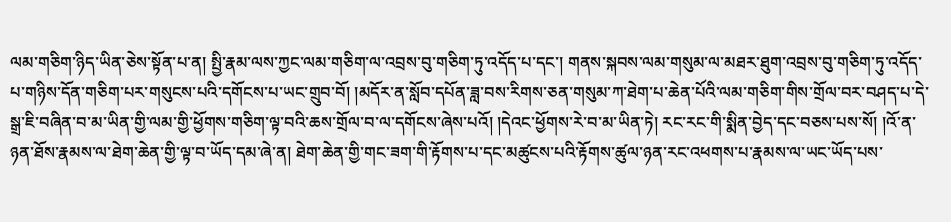ལམ་གཅིག་ཉིད་ཡིན་ཅེས་སྟོན་པ་ན། སྤྱི་རྣམ་ལས་ཀྱང་ལམ་གཅིག་ལ་འབྲས་བུ་གཅིག་ཏུ་འདོད་པ་དང་། གནས་སྐབས་ལམ་གསུམ་ལ་མཐར་ཐུག་འབྲས་བུ་གཅིག་ཏུ་འདོད་པ་གཉིས་དོན་གཅིག་པར་གསུངས་པའི་དགོངས་པ་ཡང་གྲུབ་བོ། །མདོར་ན་སློབ་དཔོན་ཟླ་བས་རིགས་ཅན་གསུམ་ཀ་ཐེག་པ་ཆེན་པོའི་ལམ་གཅིག་གིས་གྲོལ་བར་བཤད་པ་དེ་སྒྲ་ཇི་བཞིན་བ་མ་ཡིན་གྱི་ལམ་གྱི་ཕྱོགས་གཅིག་ལྟ་བའི་ཆས་གྲོལ་བ་ལ་དགོངས་ཞེས་པའོ། །དེའང་ཕྱོགས་རེ་བ་མ་ཡིན་ཏེ། རང་རང་གི་སྨིན་བྱེད་དང་བཅས་པས་སོ། །འོ་ན་ཉན་ཐོས་རྣམས་ལ་ཐེག་ཆེན་གྱི་ལྟ་བ་ཡོད་དམ་ཞེ་ན། ཐེག་ཆེན་གྱི་གང་ཟག་གི་རྟོགས་པ་དང་མཚུངས་པའི་རྟོགས་ཚུལ་ཉན་རང་འཕགས་པ་རྣམས་ལ་ཡང་ཡོད་པས་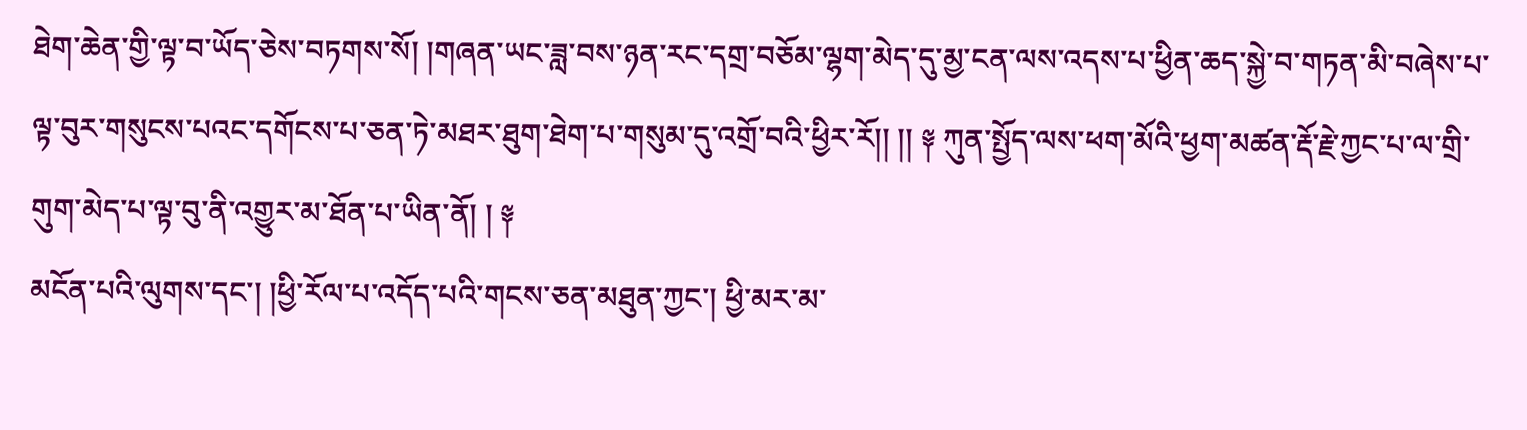ཐེག་ཆེན་གྱི་ལྟ་བ་ཡོད་ཅེས་བཏགས་སོ། །གཞན་ཡང་ཟླ་བས་ཉན་རང་དགྲ་བཅོམ་ལྷག་མེད་དུ་མྱ་ངན་ལས་འདས་པ་ཕྱིན་ཆད་སྐྱེ་བ་གཏན་མི་བཞེས་པ་ལྟ་བུར་གསུངས་པའང་དགོངས་པ་ཅན་ཏེ་མཐར་ཐུག་ཐེག་པ་གསུམ་དུ་འགྲོ་བའི་ཕྱིར་རོ།། །། ༈ ཀུན་སྤྱོད་ལས་ཕག་མོའི་ཕྱག་མཚན་རྡོ་རྗེ་ཀྱང་པ་ལ་གྲི་གུག་མེད་པ་ལྟ་བུ་ནི་འགྱུར་མ་ཐོན་པ་ཡིན་ནོ། ། ༈
མངོན་པའི་ལུགས་དང་། །ཕྱི་རོལ་པ་འདོད་པའི་གངས་ཅན་མཐུན་ཀྱང་། ཕྱི་མར་མ་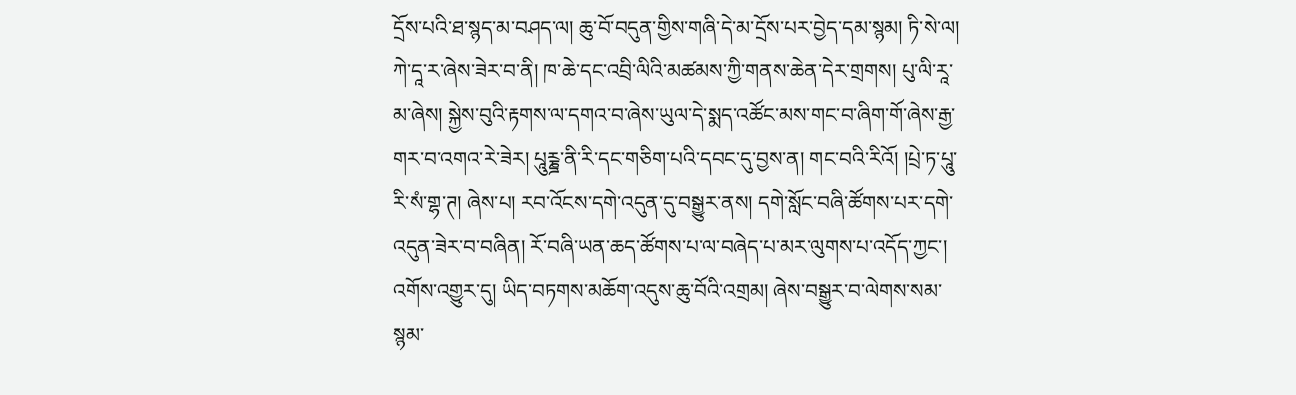དྲོས་པའི་ཐ་སྙད་མ་བཤད་ལ། ཆུ་བོ་བདུན་གྱིས་གཞི་དེ་མ་དྲོས་པར་བྱེད་དམ་སྙམ། ཏི་སེ་ལ། ཀེ་དཱ་ར་ཞེས་ཟེར་བ་ནི། ཁ་ཆེ་དང་འབྲི་ལིའི་མཚམས་ཀྱི་གནས་ཆེན་དེར་གྲགས། པུ་ལི་རཱ་མ་ཞེས། སྐྱེས་བུའི་རྟགས་ལ་དགའ་བ་ཞེས་ཡུལ་དེ་སྨད་འཚོང་མས་གང་བ་ཞིག་གོ་ཞེས་རྒྱ་གར་བ་འགའ་རེ་ཟེར། པཱུཪྞྜ་ནི་རི་དང་གཅིག་པའི་དབང་དུ་བྱས་ན། གང་བའི་རིའོ། །པྲེ་ཏ་པཱུ་རི་སཾ་གྷ་ཊ། ཞེས་པ། རབ་འོངས་དགེ་འདུན་དུ་བསྒྱུར་ནས། དགེ་སློང་བཞི་ཚོགས་པར་དགེ་འདུན་ཟེར་བ་བཞིན། རོ་བཞི་ཡན་ཆད་ཚོགས་པ་ལ་བཞེད་པ་མར་ལུགས་པ་འདོད་ཀྱང་། འགོས་འགྱུར་དུ། ཡིད་བཏགས་མཆོག་འདུས་ཆུ་བོའི་འགྲམ། ཞེས་བསྒྱུར་བ་ལེགས་སམ་སྙམ་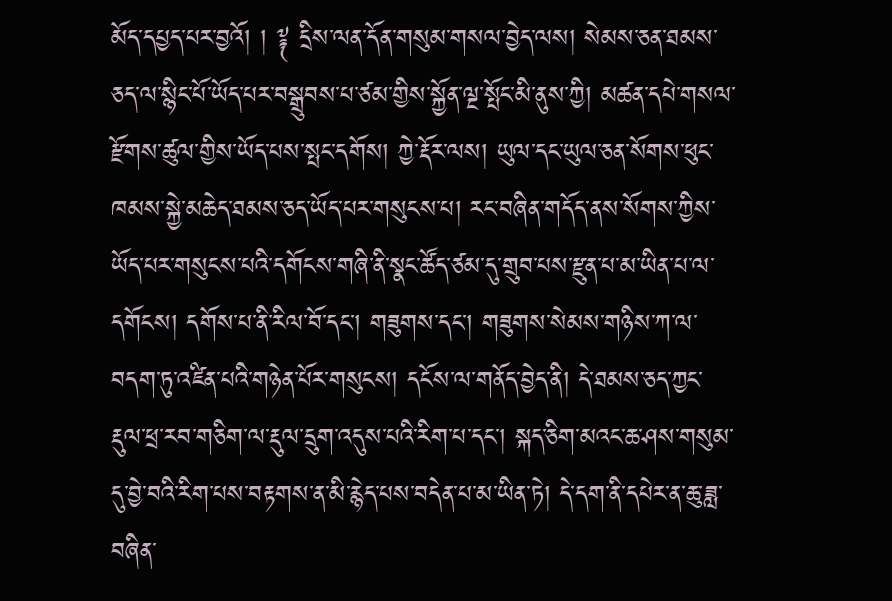མོད་དཔྱད་པར་བྱའོ། ། ༈ དྲིས་ལན་དོན་གསུམ་གསལ་བྱེད་ལས། སེམས་ཅན་ཐམས་ཅད་ལ་སྙིང་པོ་ཡོད་པར་བསྒྲུབས་པ་ཙམ་གྱིས་སྐྱོན་ལྔ་སྤོང་མི་ནུས་ཀྱི། མཚན་དཔེ་གསལ་རྫོགས་ཚུལ་གྱིས་ཡོད་པས་སྤང་དགོས། ཀྱེ་རྡོར་ལས། ཡུལ་དང་ཡུལ་ཅན་སོགས་ཕུང་ཁམས་སྐྱེ་མཆེད་ཐམས་ཅད་ཡོད་པར་གསུངས་པ། རང་བཞིན་གདོད་ནས་སོགས་ཀྱིས་ཡོད་པར་གསུངས་པའི་དགོངས་གཞི་ནི་སྣང་ཚོད་ཙམ་དུ་གྲུབ་པས་རྫུན་པ་མ་ཡིན་པ་ལ་དགོངས། དགོས་པ་ནི་རིལ་བོ་དང་། གཟུགས་དང་། གཟུགས་སེམས་གཉིས་ཀ་ལ་བདག་ཏུ་འཛིན་པའི་གཉེན་པོར་གསུངས། དངོས་ལ་གནོད་བྱེད་ནི། དེ་ཐམས་ཅད་ཀྱང་རྡུལ་ཕྲ་རབ་གཅིག་ལ་རྡུལ་དྲུག་འདུས་པའི་རིག་པ་དང་། སྐད་ཅིག་མའང་ཆ་ཤས་གསུམ་དུ་བྱེ་བའི་རིག་པས་བརྟགས་ན་མི་རྙེད་པས་བདེན་པ་མ་ཡིན་ཏེ། དེ་དག་ནི་དཔེར་ན་ཆུ་ཟླ་བཞིན་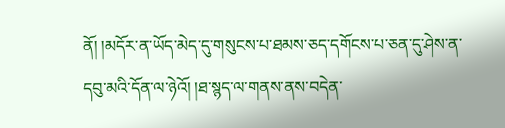ནོ། །མདོར་ན་ཡོད་མེད་དུ་གསུངས་པ་ཐམས་ཅད་དགོངས་པ་ཅན་དུ་ཤེས་ན་དབུ་མའི་དོན་ལ་ཉེའོ། །ཐ་སྙད་ལ་གནས་ནས་བདེན་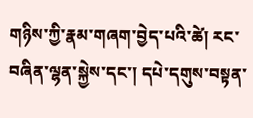གཉིས་ཀྱི་རྣམ་གཞག་བྱེད་པའི་ཚེ། རང་བཞིན་ལྷན་སྐྱེས་དང་། དཔེ་དགུས་བསྟན་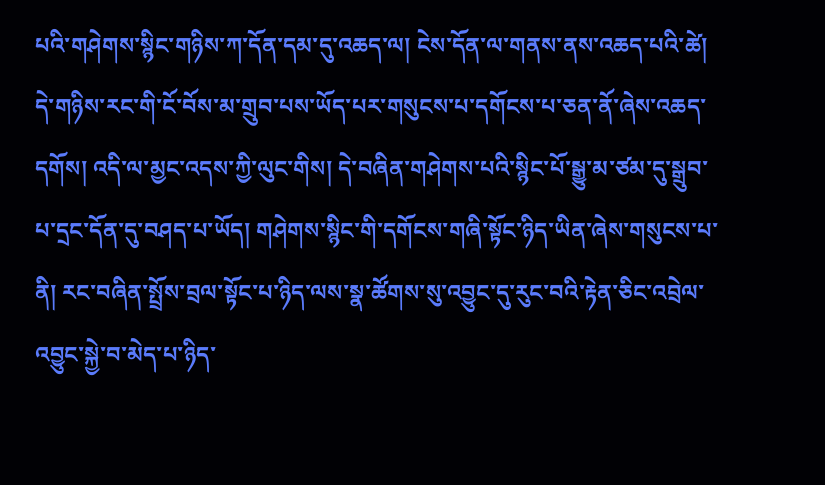པའི་གཤེགས་སྙིང་གཉིས་ཀ་དོན་དམ་དུ་འཆད་ལ། ངེས་དོན་ལ་གནས་ནས་འཆད་པའི་ཚེ། དེ་གཉིས་རང་གི་ངོ་བོས་མ་གྲུབ་པས་ཡོད་པར་གསུངས་པ་དགོངས་པ་ཅན་ནོ་ཞེས་འཆད་དགོས། འདི་ལ་མྱང་འདས་ཀྱི་ལུང་གིས། དེ་བཞིན་གཤེགས་པའི་སྙིང་པོ་སྒྱུ་མ་ཙམ་དུ་སྒྲུབ་པ་དྲང་དོན་དུ་བཤད་པ་ཡོད། གཤེགས་སྙིང་གི་དགོངས་གཞི་སྟོང་ཉིད་ཡིན་ཞེས་གསུངས་པ་ནི། རང་བཞིན་སྤྲོས་བྲལ་སྟོང་པ་ཉིད་ལས་སྣ་ཚོགས་སུ་འབྱུང་དུ་རུང་བའི་རྟེན་ཅིང་འབྲེལ་འབྱུང་སྐྱེ་བ་མེད་པ་ཉིད་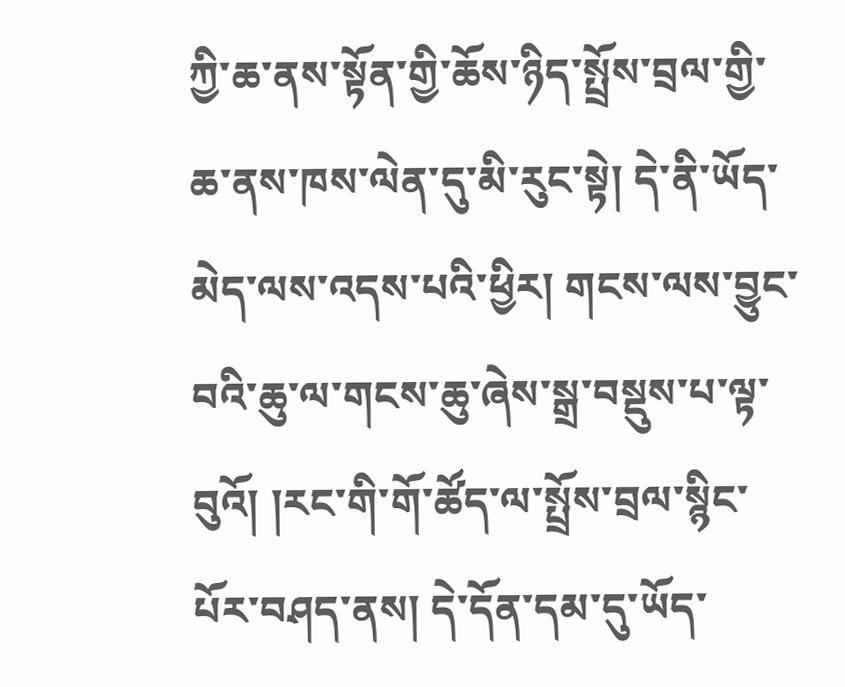ཀྱི་ཆ་ནས་སྟོན་གྱི་ཆོས་ཉིད་སྤྲོས་བྲལ་གྱི་ཆ་ནས་ཁས་ལེན་དུ་མི་རུང་སྟེ། དེ་ནི་ཡོད་མེད་ལས་འདས་པའི་ཕྱིར། གངས་ལས་བྱུང་བའི་ཆུ་ལ་གངས་ཆུ་ཞེས་སྒྲ་བསྡུས་པ་ལྟ་བུའོ། །རང་གི་གོ་ཚོད་ལ་སྤྲོས་བྲལ་སྙིང་པོར་བཤད་ནས། དེ་དོན་དམ་དུ་ཡོད་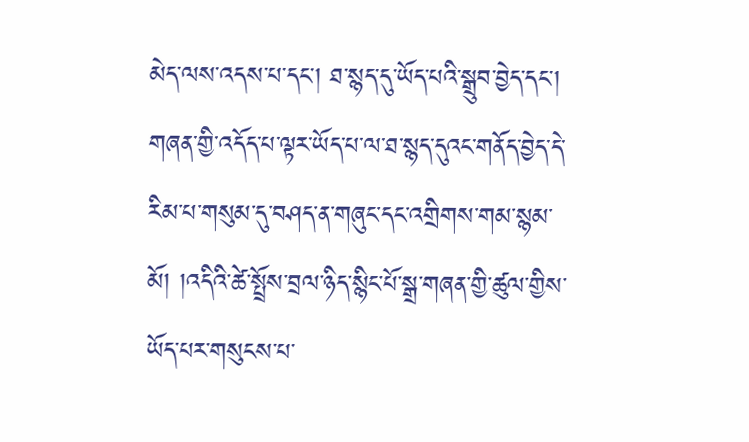མེད་ལས་འདས་པ་དང་། ཐ་སྙད་དུ་ཡོད་པའི་སྒྲུབ་བྱེད་དང་། གཞན་གྱི་འདོད་པ་ལྟར་ཡོད་པ་ལ་ཐ་སྙད་དུའང་གནོད་བྱེད་དེ་རིམ་པ་གསུམ་དུ་བཤད་ན་གཞུང་དང་འགྲིགས་གམ་སྙམ་མོ། །འདིའི་ཚེ་སྤྲོས་བྲལ་ཉིད་སྙིང་པོ་སྒྲ་གཞན་གྱི་ཚུལ་གྱིས་ཡོད་པར་གསུངས་པ་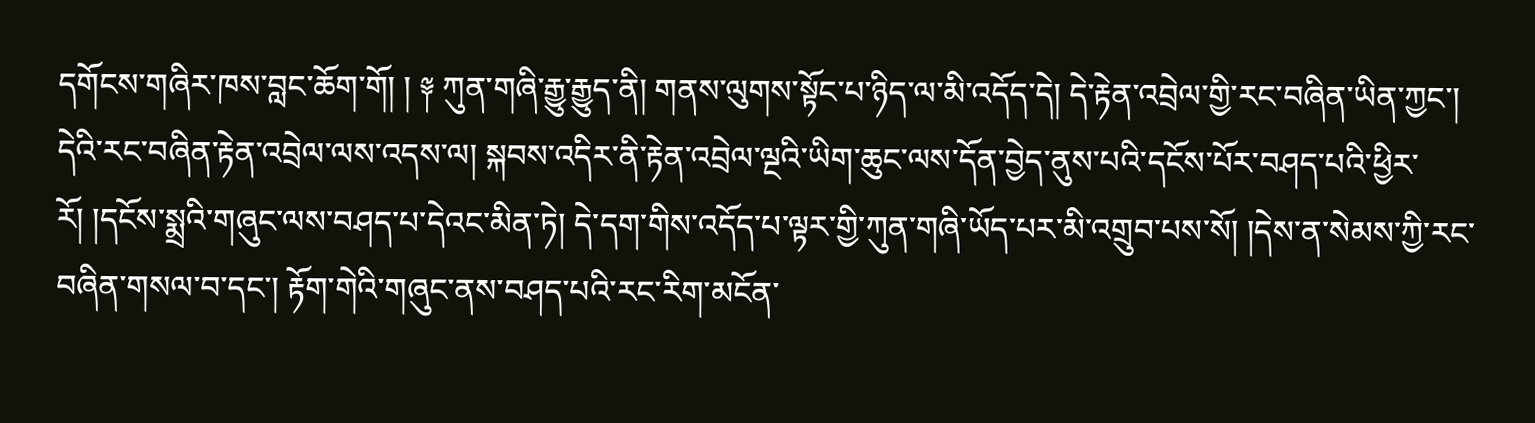དགོངས་གཞིར་ཁས་བླང་ཆོག་གོ། ། ༈ ཀུན་གཞི་རྒྱུ་རྒྱུད་ནི། གནས་ལུགས་སྟོང་པ་ཉིད་ལ་མི་འདོད་དེ། དེ་རྟེན་འབྲེལ་གྱི་རང་བཞིན་ཡིན་ཀྱང་། དེའི་རང་བཞིན་རྟེན་འབྲེལ་ལས་འདས་ལ། སྐབས་འདིར་ནི་རྟེན་འབྲེལ་ལྔའི་ཡིག་ཆུང་ལས་དོན་བྱེད་ནུས་པའི་དངོས་པོར་བཤད་པའི་ཕྱིར་རོ། །དངོས་སྨྲའི་གཞུང་ལས་བཤད་པ་དེའང་མིན་ཏེ། དེ་དག་གིས་འདོད་པ་ལྟར་གྱི་ཀུན་གཞི་ཡོད་པར་མི་འགྲུབ་པས་སོ། །དེས་ན་སེམས་ཀྱི་རང་བཞིན་གསལ་བ་དང་། རྟོག་གེའི་གཞུང་ནས་བཤད་པའི་རང་རིག་མངོན་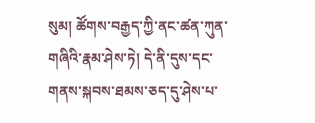སུམ། ཚོགས་བརྒྱད་ཀྱི་ནང་ཚན་ཀུན་གཞིའི་རྣམ་ཤེས་ཏེ། དེ་ནི་དུས་དང་གནས་སྐབས་ཐམས་ཅད་དུ་ཤེས་པ་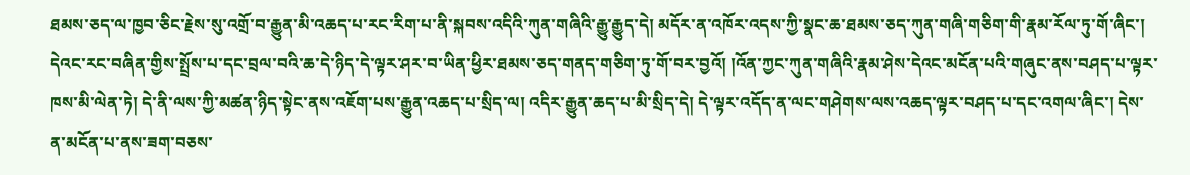ཐམས་ཅད་ལ་ཁྱབ་ཅིང་རྗེས་སུ་འགྲོ་བ་རྒྱུན་མི་འཆད་པ་རང་རིག་པ་ནི་སྐབས་འདིའི་ཀུན་གཞིའི་རྒྱུ་རྒྱུད་དེ། མདོར་ན་འཁོར་འདས་ཀྱི་སྣང་ཆ་ཐམས་ཅད་ཀུན་གཞི་གཅིག་གི་རྣམ་རོལ་ཏུ་གོ་ཞིང་། དེའང་རང་བཞིན་གྱིས་སྤྲོས་པ་དང་བྲལ་བའི་ཆ་དེ་ཉིད་དེ་ལྟར་ཤར་བ་ཡིན་ཕྱིར་ཐམས་ཅད་གནད་གཅིག་ཏུ་གོ་བར་བྱའོ། །འོན་ཀྱང་ཀུན་གཞིའི་རྣམ་ཤེས་དེའང་མངོན་པའི་གཞུང་ནས་བཤད་པ་ལྟར་ཁས་མི་ལེན་ཏེ། དེ་ནི་ལས་ཀྱི་མཚན་ཉིད་སྟེང་ནས་འཇོག་པས་རྒྱུན་འཆད་པ་སྲིད་ལ། འདིར་རྒྱུན་ཆད་པ་མི་སྲིད་དེ། དེ་ལྟར་འདོད་ན་ལང་གཤེགས་ལས་འཆད་ལྟར་བཤད་པ་དང་འགལ་ཞིང་། དེས་ན་མངོན་པ་ནས་ཟག་བཅས་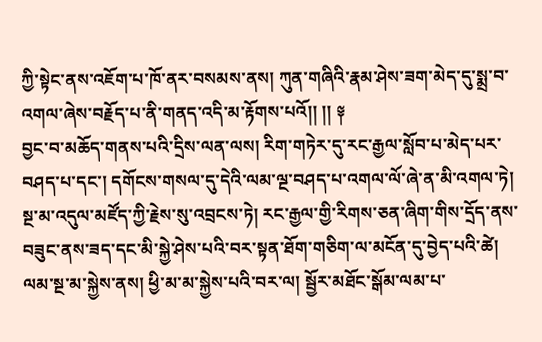ཀྱི་སྟེང་ནས་འཇོག་པ་ཁོ་ནར་བསམས་ནས། ཀུན་གཞིའི་རྣམ་ཤེས་ཟག་མེད་དུ་སྨྲ་བ་འགལ་ཞེས་བརྗོད་པ་ནི་གནད་འདི་མ་རྟོགས་པའོ།། །། ༈
བྱང་བ་མཆོད་གནས་པའི་དྲིས་ལན་ལས། རིག་གཏེར་དུ་རང་རྒྱལ་སློབ་པ་མེད་པར་བཤད་པ་དང་། དགོངས་གསལ་དུ་དེའི་ལམ་ལྔ་བཤད་པ་འགལ་ལོ་ཞེ་ན་མི་འགལ་ཏེ། སྔ་མ་འདུལ་མཛོད་ཀྱི་རྗེས་སུ་འབྲངས་ཏེ། རང་རྒྱལ་གྱི་རིགས་ཅན་ཞིག་གིས་དྲོད་ནས་བཟུང་ནས་ཟད་དང་མི་སྐྱེ་ཤེས་པའི་བར་སྟན་ཐོག་གཅིག་ལ་མངོན་དུ་བྱེད་པའི་ཚེ། ལམ་སྔ་མ་སྐྱེས་ནས། ཕྱི་མ་མ་སྐྱེས་པའི་བར་ལ། སྦྱོར་མཐོང་སྒོམ་ལམ་པ་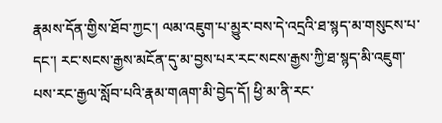རྣམས་དོན་གྱིས་ཐོབ་ཀྱང་། ལམ་འཇུག་པ་མྱུར་བས་དེ་འདྲའི་ཐ་སྙད་མ་གསུངས་པ་དང་། རང་སངས་རྒྱས་མངོན་དུ་མ་བྱས་པར་རང་སངས་རྒྱས་ཀྱི་ཐ་སྙད་མི་འཇུག་པས་རང་རྒྱལ་སློབ་པའི་རྣམ་གཞག་མི་བྱེད་དོ། ཕྱི་མ་ནི་རང་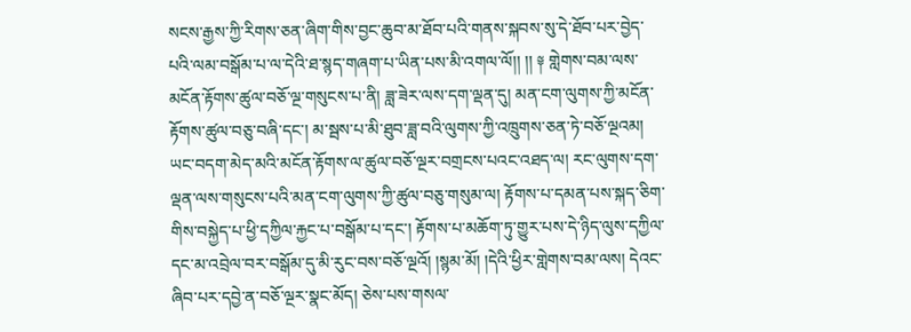སངས་རྒྱས་ཀྱི་རིགས་ཅན་ཞིག་གིས་བྱང་ཆུབ་མ་ཐོབ་པའི་གནས་སྐབས་སུ་དེ་ཐོབ་པར་བྱེད་པའི་ལམ་བསྒོམ་པ་ལ་དེའི་ཐ་སྙད་གཞག་པ་ཡིན་པས་མི་འགལ་ལོ།། །། ༈ གླེགས་བམ་ལས་མངོན་རྟོགས་ཚུལ་བཅོ་ལྔ་གསུངས་པ་ནི། ཟླ་ཟེར་ལས་དག་ལྡན་དུ། མན་ངག་ལུགས་ཀྱི་མངོན་རྟོགས་ཚུལ་བཅུ་བཞི་དང་། མ་སྦས་པ་མི་ཐུབ་ཟླ་བའི་ལུགས་ཀྱི་འཁྲུགས་ཅན་ཏེ་བཅོ་ལྔའམ། ཡང་བདག་མེད་མའི་མངོན་རྟོགས་ལ་ཚུལ་བཅོ་ལྔར་བགྲངས་པའང་འཐད་ལ། རང་ལུགས་དག་ལྡན་ལས་གསུངས་པའི་མན་ངག་ལུགས་ཀྱི་ཚུལ་བཅུ་གསུམ་ལ། རྟོགས་པ་དམན་པས་སྐད་ཅིག་གིས་བསྐྱེད་པ་ཕྱི་དཀྱིལ་རྐྱང་པ་བསྒོམ་པ་དང་། རྟོགས་པ་མཆོག་ཏུ་གྱུར་པས་དེ་ཉིད་ལུས་དཀྱིལ་དང་མ་འབྲེལ་བར་བསྒོམ་དུ་མི་རུང་བས་བཅོ་ལྔའོ། །སྙམ་མོ། །དེའི་ཕྱིར་གླེགས་བམ་ལས། དེའང་ཞིབ་པར་དབྱེ་ན་བཅོ་ལྔར་སྣང་མོད། ཅེས་པས་གསལ་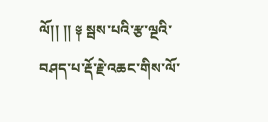ལོ།། །། ༈ སྦས་པའི་རྩ་ལྔའི་བཤད་པ་རྡོ་རྗེ་འཆང་གིས་ལོ་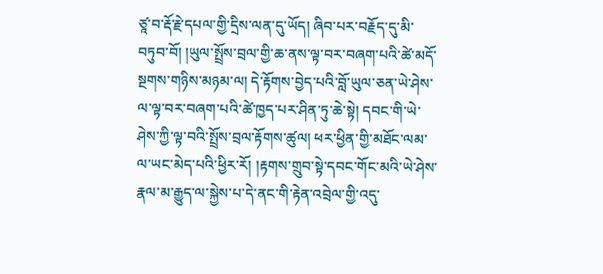ཙཱ་བ་རྡོ་རྗེ་དཔལ་གྱི་དྲིས་ལན་དུ་ཡོད། ཞིབ་པར་བརྗོད་དུ་མི་བཏུབ་བོ། །ཡུལ་སྤྲོས་བྲལ་གྱི་ཆ་ནས་ལྟ་བར་བཞག་པའི་ཚེ་མདོ་སྔགས་གཉིས་མཉམ་ལ། དེ་རྟོགས་བྱེད་པའི་བློ་ཡུལ་ཅན་ཡེ་ཤེས་ལ་ལྟ་བར་བཞག་པའི་ཚེ་ཁྱད་པར་ཤིན་ཏུ་ཆེ་སྟེ། དབང་གི་ཡེ་ཤེས་ཀྱི་ལྟ་བའི་སྤྲོས་བྲལ་རྟོགས་ཚུལ། ཕར་ཕྱིན་གྱི་མཐོང་ལམ་ལ་ཡང་མེད་པའི་ཕྱིར་རོ། །རྟགས་གྲུབ་སྟེ་དབང་གོང་མའི་ཡེ་ཤེས་རྣལ་མ་རྒྱུད་ལ་སྐྱེས་པ་དེ་ནང་གི་རྟེན་འབྲེལ་གྱི་འདུ་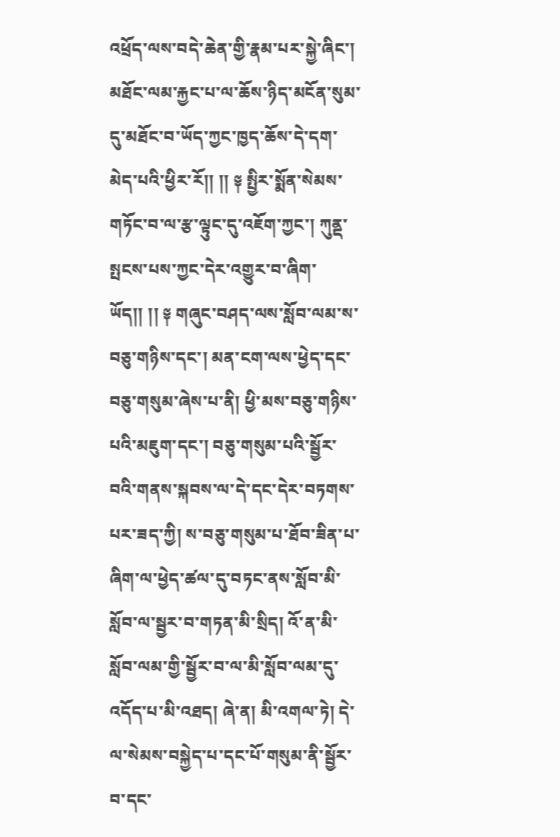འཕྲོད་ལས་བདེ་ཆེན་གྱི་རྣམ་པར་སྐྱེ་ཞིང་། མཐོང་ལམ་རྐྱང་པ་ལ་ཆོས་ཉིད་མངོན་སུམ་དུ་མཐོང་བ་ཡོད་ཀྱང་ཁྱད་ཆོས་དེ་དག་མེད་པའི་ཕྱིར་རོ།། །། ༈ སྤྱིར་སྨོན་སེམས་གཏོང་བ་ལ་རྩ་ལྟུང་དུ་འཇོག་ཀྱང་། ཀུནྡ་སྤངས་པས་ཀྱང་དེར་འགྱུར་བ་ཞིག་ཡོད།། །། ༈ གཞུང་བཤད་ལས་སློབ་ལམ་ས་བཅུ་གཉིས་དང་། མན་ངག་ལས་ཕྱེད་དང་བཅུ་གསུམ་ཞེས་པ་ནི། ཕྱི་མས་བཅུ་གཉིས་པའི་མཇུག་དང་། བཅུ་གསུམ་པའི་སྦྱོར་བའི་གནས་སྐབས་ལ་དེ་དང་དེར་བཏགས་པར་ཟད་ཀྱི། ས་བཅུ་གསུམ་པ་ཐོབ་ཟིན་པ་ཞིག་ལ་ཕྱེད་ཚལ་དུ་བཏང་ནས་སློབ་མི་སློབ་ལ་སྦྱར་བ་གཏན་མི་སྲིད། འོ་ན་མི་སློབ་ལམ་གྱི་སྦྱོར་བ་ལ་མི་སློབ་ལམ་དུ་འདོད་པ་མི་འཐད། ཞེ་ན། མི་འགལ་ཏེ། དེ་ལ་སེམས་བསྐྱེད་པ་དང་པོ་གསུམ་ནི་སྦྱོར་བ་དང་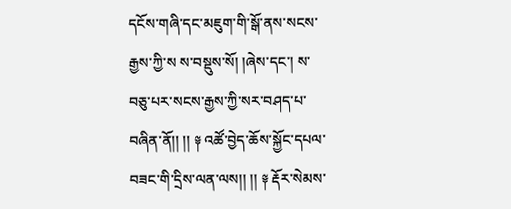དངོས་གཞི་དང་མཇུག་གི་སྒོ་ནས་སངས་རྒྱས་ཀྱི་ས ས་བསྡུས་སོ། །ཞེས་དང་། ས་བཅུ་པར་སངས་རྒྱས་ཀྱི་སར་བཤད་པ་བཞིན་ནོ།། །། ༈ འཚོ་བྱེད་ཆོས་སྐྱོང་དཔལ་བཟང་གི་དྲིས་ལན་ལས།། །། ༈ རྡོར་སེམས་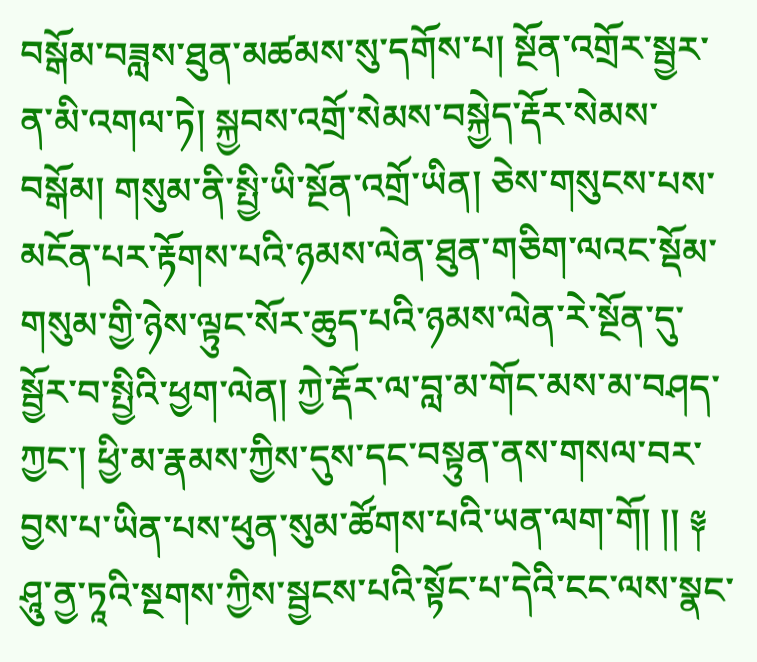བསྒོམ་བཟླས་ཐུན་མཚམས་སུ་དགོས་པ། སྔོན་འགྲོར་སྦྱར་ན་མི་འགལ་ཏེ། སྐྱབས་འགྲོ་སེམས་བསྐྱེད་རྡོར་སེམས་བསྒོམ། གསུམ་ནི་སྤྱི་ཡི་སྔོན་འགྲོ་ཡིན། ཅེས་གསུངས་པས་མངོན་པར་རྟོགས་པའི་ཉམས་ལེན་ཐུན་གཅིག་ལའང་སྡོམ་གསུམ་གྱི་ཉེས་ལྟུང་སོར་ཆུད་པའི་ཉམས་ལེན་རེ་སྔོན་དུ་སྦྱོར་བ་སྤྱིའི་ཕྱག་ལེན། ཀྱེ་རྡོར་ལ་བླ་མ་གོང་མས་མ་བཤད་ཀྱང་། ཕྱི་མ་རྣམས་ཀྱིས་དུས་དང་བསྟུན་ནས་གསལ་བར་བྱས་པ་ཡིན་པས་ཕུན་སུམ་ཚོགས་པའི་ཡན་ལག་གོ། །། ༈
ཤཱུ་ནྱ་ཏཱའི་སྔགས་ཀྱིས་སྦྱངས་པའི་སྟོང་པ་དེའི་ངང་ལས་སྣང་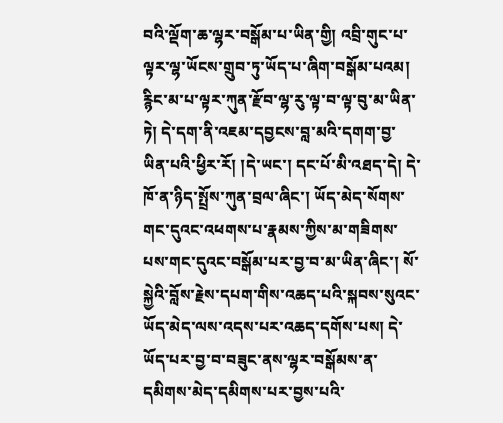བའི་ལྡོག་ཆ་ལྷར་བསྒོམ་པ་ཡིན་གྱི། འབྲི་གུང་པ་ལྟར་ལྷ་ཡོངས་གྲུབ་ཏུ་ཡོད་པ་ཞིག་བསྒོམ་པའམ། རྙིང་མ་པ་ལྟར་ཀུན་རྫོབ་ལྷ་རུ་ལྟ་བ་ལྟ་བུ་མ་ཡིན་ཏེ། དེ་དག་ནི་འཇམ་དབྱངས་བླ་མའི་དགག་བྱ་ཡིན་པའི་ཕྱིར་རོ། །དེ་ཡང་། དང་པོ་མི་འཐད་དེ། དེ་ཁོ་ན་ཉིད་སྤྲོས་ཀུན་བྲལ་ཞིང་། ཡོད་མེད་སོགས་གང་དུའང་འཕགས་པ་རྣམས་ཀྱིས་མ་གཟིགས་པས་གང་དུའང་བསྒོམ་པར་བྱ་བ་མ་ཡིན་ཞིང་། སོ་སྐྱེའི་བློས་རྗེས་དཔག་གིས་འཆད་པའི་སྐབས་སུའང་ཡོད་མེད་ལས་འདས་པར་འཆད་དགོས་པས། དེ་ཡོད་པར་བྱ་བ་བཟུང་ནས་ལྷར་བསྒོམས་ན་དམིགས་མེད་དམིགས་པར་བྱས་པའི་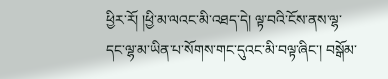ཕྱིར་རོ། །ཕྱི་མ་ལའང་མི་འཐད་དེ། ལྟ་བའི་ངོས་ནས་ལྷ་དང་ལྷ་མ་ཡིན་པ་སོགས་གང་དུའང་མི་བལྟ་ཞིང་། བསྒོམ་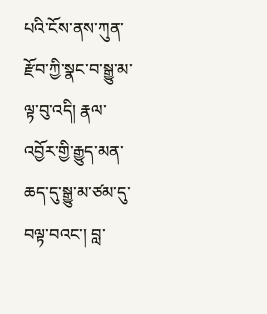པའི་ངོས་ནས་ཀུན་རྫོབ་ཀྱི་སྣང་བ་སྒྱུ་མ་ལྟ་བུ་འདི། རྣལ་འབྱོར་གྱི་རྒྱུད་མན་ཆད་དུ་སྒྱུ་མ་ཙམ་དུ་བལྟ་བའང་། བླ་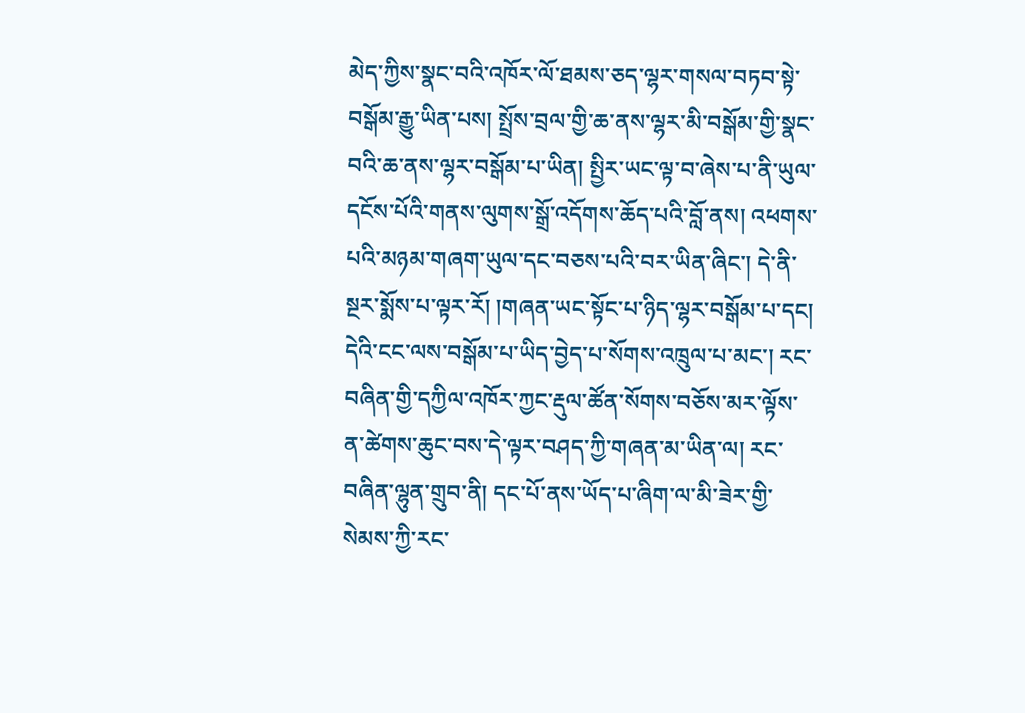མེད་ཀྱིས་སྣང་བའི་འཁོར་ལོ་ཐམས་ཅད་ལྷར་གསལ་བཏབ་སྟེ་བསྒོམ་རྒྱུ་ཡིན་པས། སྤྲོས་བྲལ་གྱི་ཆ་ནས་ལྷར་མི་བསྒོམ་གྱི་སྣང་བའི་ཆ་ནས་ལྷར་བསྒོམ་པ་ཡིན། སྤྱིར་ཡང་ལྟ་བ་ཞེས་པ་ནི་ཡུལ་དངོས་པོའི་གནས་ལུགས་སྒྲོ་འདོགས་ཆོད་པའི་བློ་ནས། འཕགས་པའི་མཉམ་གཞག་ཡུལ་དང་བཅས་པའི་བར་ཡིན་ཞིང་། དེ་ནི་སྔར་སྨོས་པ་ལྟར་རོ། །གཞན་ཡང་སྟོང་པ་ཉིད་ལྷར་བསྒོམ་པ་དང། དེའི་ངང་ལས་བསྒོམ་པ་ཡིད་བྱེད་པ་སོགས་འཁྲུལ་པ་མང་། རང་བཞིན་གྱི་དཀྱིལ་འཁོར་ཀྱང་རྡུལ་ཚོན་སོགས་བཅོས་མར་ལྟོས་ན་ཚེགས་ཆུང་བས་དེ་ལྟར་བཤད་ཀྱི་གཞན་མ་ཡིན་ལ། རང་བཞིན་ལྷུན་གྲུབ་ནི། དང་པོ་ནས་ཡོད་པ་ཞིག་ལ་མི་ཟེར་གྱི་སེམས་ཀྱི་རང་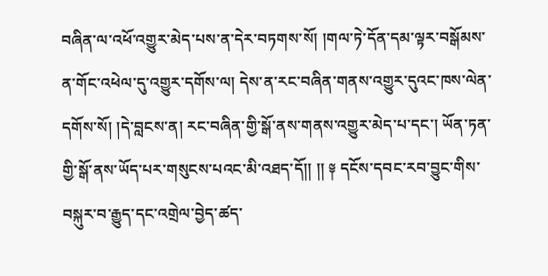བཞིན་ལ་འཕོ་འགྱུར་མེད་པས་ན་དེར་བཏགས་སོ། །གལ་ཏེ་དོན་དམ་ལྟར་བསྒོམས་ན་གོང་འཕེལ་དུ་འགྱུར་དགོས་ལ། དེས་ན་རང་བཞིན་གནས་འགྱུར་དུའང་ཁས་ལེན་དགོས་སོ། །དེ་བླངས་ན། རང་བཞིན་གྱི་སྒོ་ནས་གནས་འགྱུར་མེད་པ་དང་། ཡོན་ཏན་གྱི་སྒོ་ནས་ཡོད་པར་གསུངས་པའང་མི་འཐད་དོ།། །། ༈ དངོས་དབང་རབ་བྱུང་གིས་བསྐུར་བ་རྒྱུད་དང་འགྲེལ་བྱེད་ཚད་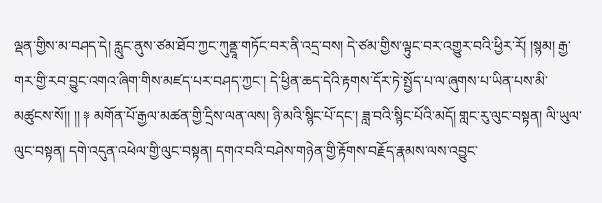ལྡན་གྱིས་མ་བཤད་དེ། རླུང་ནུས་ཙམ་ཐོབ་ཀྱང་ཀུནྡཱ་གཏོང་བར་ནི་འདྲ་བས། དེ་ཙམ་གྱིས་ལྟུང་བར་འགྱུར་བའི་ཕྱིར་རོ། །སྙམ། རྒྱ་གར་གྱི་རབ་བྱུང་འགའ་ཞིག་གིས་མཛད་པར་བཤད་ཀྱང་། དེ་ཕྱིན་ཆད་དེའི་རྟགས་དོར་ཏེ་སྤྱོད་པ་ལ་ཞུགས་པ་ཡིན་པས་མི་མཚུངས་སོ།། །། ༈ མགོན་པོ་རྒྱལ་མཚན་གྱི་དྲིས་ལན་ལས། ཉི་མའི་སྙིང་པོ་དང་། ཟླ་བའི་སྙིང་པོའི་མདོ། གླང་རུ་ལུང་བསྟན། ལི་ཡུལ་ལུང་བསྟན། དགེ་འདུན་འཕེལ་གྱི་ལུང་བསྟན། དགའ་བའི་བཤེས་གཉེན་གྱི་རྟོགས་བརྗོད་རྣམས་ལས་འབྱུང་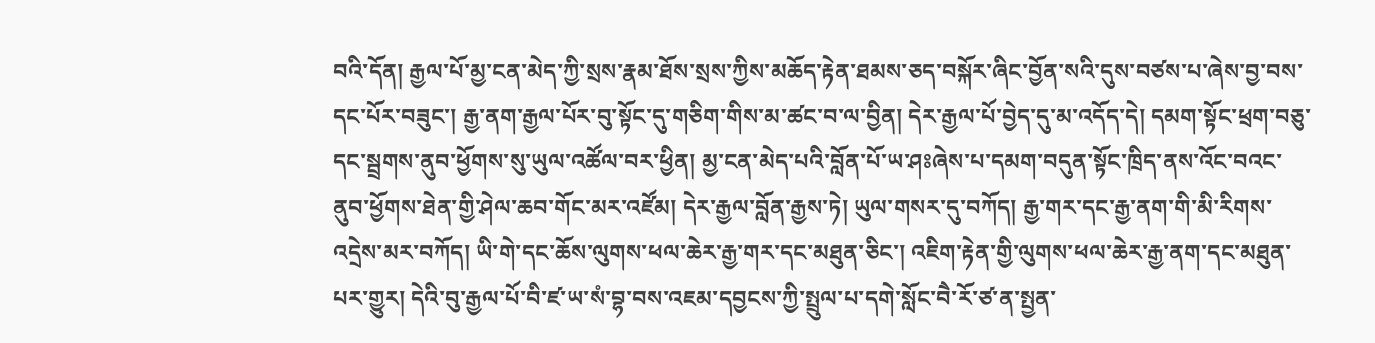བའི་དོན། རྒྱལ་པོ་མྱ་ངན་མེད་ཀྱི་སྲས་རྣམ་ཐོས་སྲས་ཀྱིས་མཆོད་རྟེན་ཐམས་ཅད་བསྐོར་ཞིང་བྱོན་སའི་དུས་བཙས་པ་ཞེས་བྱ་བས་དང་པོར་བཟུང་། རྒྱ་ནག་རྒྱལ་པོར་བུ་སྟོང་དུ་གཅིག་གིས་མ་ཚང་བ་ལ་བྱིན། དེར་རྒྱལ་པོ་བྱེད་དུ་མ་འདོད་དེ། དམག་སྟོང་ཕྲག་བཅུ་དང་སྦྲགས་ནུབ་ཕྱོགས་སུ་ཡུལ་འཚོལ་བར་ཕྱིན། མྱ་ངན་མེད་པའི་བློན་པོ་ཡ་ཤཿཞེས་པ་དམག་བདུན་སྟོང་ཁྲིད་ནས་འོང་བའང་ནུབ་ཕྱོགས་ཐེན་གྱི་ཤེལ་ཆབ་གོང་མར་འཛོམ། དེར་རྒྱལ་བློན་རྒྱས་ཏེ། ཡུལ་གསར་དུ་བཀོད། རྒྱ་གར་དང་རྒྱ་ནག་གི་མི་རིགས་འདྲེས་མར་བཀོད། ཡི་གེ་དང་ཆོས་ལུགས་ཕལ་ཆེར་རྒྱ་གར་དང་མཐུན་ཅིང་། འཇིག་རྟེན་གྱི་ལུགས་ཕལ་ཆེར་རྒྱ་ནག་དང་མཐུན་པར་གྱུར། དེའི་བུ་རྒྱལ་པོ་བི་ཛ་ཡ་སཾ་བྷ་བས་འཇམ་དབྱངས་ཀྱི་སྤྲུལ་པ་དགེ་སློང་བཻ་རོ་ཙ་ན་སྤྱན་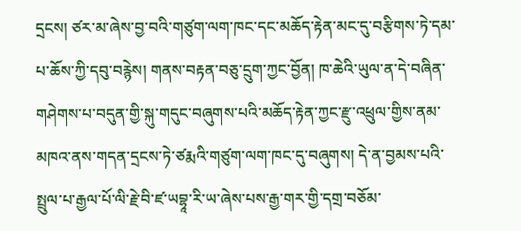དྲངས། ཙར་མ་ཞེས་བྱ་བའི་གཙུག་ལག་ཁང་དང་མཆོད་རྟེན་མང་དུ་བརྩིགས་ཏེ་དམ་པ་ཆོས་ཀྱི་དབུ་བརྙེས། གནས་བརྟན་བཅུ་དྲུག་ཀྱང་བྱོན། ཁ་ཆེའི་ཡུལ་ན་དེ་བཞིན་གཤེགས་པ་བདུན་གྱི་སྐུ་གདུང་བཞུགས་པའི་མཆོད་རྟེན་ཀྱང་རྫུ་འཕྲུལ་གྱིས་ནམ་མཁའ་ནས་གདན་དྲངས་ཏེ་ཙརྨའི་གཙུག་ལག་ཁང་དུ་བཞུགས། དེ་ན་བྱམས་པའི་སྤྲུལ་པ་རྒྱལ་པོ་ལི་རྗེ་བི་ཛ་ཡབྷཱ་རི་ཡ་ཞེས་པས་རྒྱ་གར་གྱི་དགྲ་བཅོམ་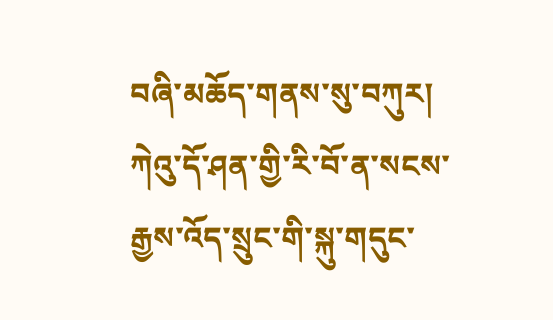བཞི་མཆོད་གནས་སུ་བཀུར། ཀེའུ་དོ་ཤན་གྱི་རི་བོ་ན་སངས་རྒྱས་འོད་སྲུང་གི་སྐུ་གདུང་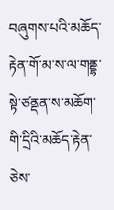བཞུགས་པའི་མཆོད་རྟེན་གོ་མ་ས་ལ་གནྡྷ་སྟེ་ཙནྡན་ས་མཆོག་གི་དྲིའི་མཆོད་རྟེན་ཅེས་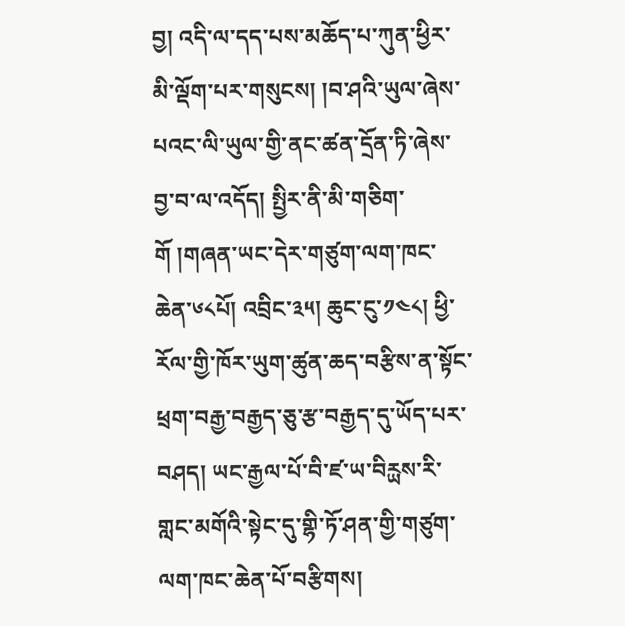བྱ། འདི་ལ་དད་པས་མཆོད་པ་ཀུན་ཕྱིར་མི་ལྡོག་པར་གསུངས། །བ་ཤའི་ཡུལ་ཞེས་པའང་ལི་ཡུལ་གྱི་ནང་ཚན་དྲོན་ཏི་ཞེས་བྱ་བ་ལ་འདོད། སྤྱིར་ནི་མི་གཅིག་གོ །གཞན་ཡང་དེར་གཙུག་ལག་ཁང་ཆེན་༦༨པོ། འབྲིང་༣༥། ཆུང་ངུ་༡༤༨། ཕྱི་རོལ་གྱི་ཁོར་ཡུག་ཚུན་ཆད་བརྩིས་ན་སྟོང་ཕྲག་བརྒྱ་བརྒྱད་ཅུ་རྩ་བརྒྱད་དུ་ཡོད་པར་བཤད། ཡང་རྒྱལ་པོ་བི་ཛ་ཡ་བིཪྻས་རི་གླང་མགོའི་སྟེང་དུ་གྷི་ཏོ་ཤན་གྱི་གཙུག་ལག་ཁང་ཆེན་པོ་བརྩིགས།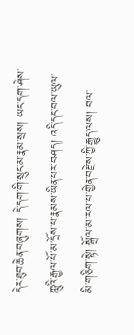དེར་ཐུབ་ཆེན་བཞུགས། དེ་དག་གི་སྲུང་མ་རྣམ་སྲས། ཡང་དག་ཤེས་ཀླུའི་རྒྱལ་པོ་མ་དྲོས་པ་རྣམས་ཡིན་པར་བཤད། འདི་དང་བལ་ཡུལ་མི་གཅིག་སྟེ། སྒྲོལ་མ་རལ་པ་གྱེན་བརྫེས་ཀྱི་རྒྱུད་ལས། བལ་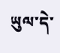ཡུལ་དེ་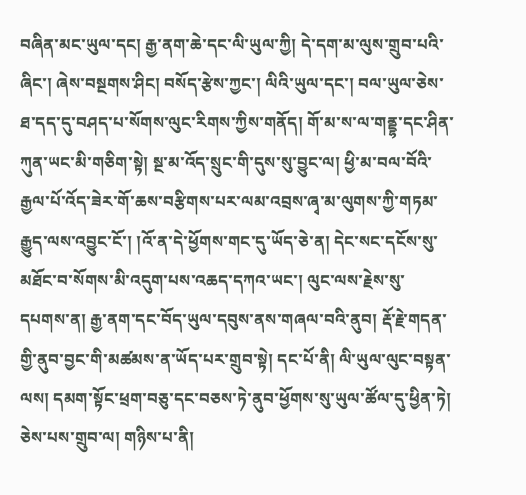བཞིན་མང་ཡུལ་དང། རྒྱ་ནག་ཆེ་དང་ལི་ཡུལ་ཀྱི། དེ་དག་མ་ལུས་གྲུབ་པའི་ཞིང་། ཞེས་བསྔགས་ཤིང། བསོད་རྩེས་ཀྱང་། ལིའི་ཡུལ་དང་། བལ་ཡུལ་ཅེས་ཐ་དད་དུ་བཤད་པ་སོགས་ལུང་རིགས་ཀྱིས་གནོད། གོ་མ་ས་ལ་གནྡྷ་དང་ཤིན་ཀུན་ཡང་མི་གཅིག་སྟེ། སྔ་མ་འོད་སྲུང་གི་དུས་སུ་བྱུང་ལ། ཕྱི་མ་བལ་བོའི་རྒྱལ་པོ་འོད་ཟེར་གོ་ཆས་བརྩིགས་པར་ལམ་འབྲས་ཞྭ་མ་ལུགས་ཀྱི་གཏམ་རྒྱུད་ལས་འབྱུང་ངོ་། །འོ་ན་དེ་ཕྱོགས་གང་དུ་ཡོད་ཅེ་ན། དེང་སང་དངོས་སུ་མཐོང་བ་སོགས་མི་འདུག་པས་འཆད་དཀའ་ཡང་། ལུང་ལས་རྗེས་སུ་དཔགས་ན། རྒྱ་ནག་དང་བོད་ཡུལ་དབུས་ནས་གཞལ་བའི་ནུབ། རྡོ་རྗེ་གདན་གྱི་ནུབ་བྱང་གི་མཚམས་ན་ཡོད་པར་གྲུབ་སྟེ། དང་པོ་ནི། ལི་ཡུལ་ལུང་བསྟན་ལས། དམག་སྟོང་ཕྲག་བཅུ་དང་བཅས་ཏེ་ནུབ་ཕྱོགས་སུ་ཡུལ་ཚོལ་དུ་ཕྱིན་ཏེ། ཅེས་པས་གྲུབ་ལ། གཉིས་པ་ནི།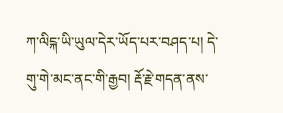ཀ་ལིངྐ་ཡི་ཡུལ་དེར་ཡོད་པར་བཤད་པ། དེ་གུ་གེ་མང་ནང་གི་རྒྱབ། རྡོ་རྗེ་གདན་ནས་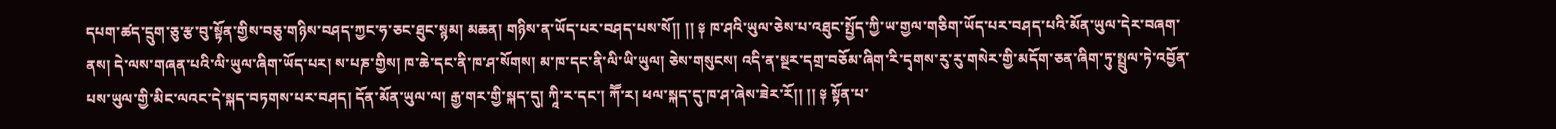དཔག་ཚད་དྲུག་ཅུ་རྩ་བུ་སྟོན་གྱིས་བཅུ་གཉིས་བཤད་ཀྱང་ཧ་ཅང་ཐུང་སྙམ། མཆན། གཉིས་ན་ཡོད་པར་བཤད་པས་སོ།། །། ༈ ཁ་ཤའི་ཡུལ་ཅེས་པ་འཐུང་སྤྱོད་ཀྱི་ཡ་གྱལ་གཅིག་ཡོད་པར་བཤད་པའི་མོན་ཡུལ་དེར་བཞག་ནས། དེ་ལས་གཞན་པའི་ལི་ཡུལ་ཞིག་ཡོད་པར། ས་པཎ་གྱིས། ཁ་ཆེ་དང་ནི་ཁ་ཤ་སོགས། མ་ཁ་དང་ནི་ལི་ཡི་ཡུལ། ཅེས་གསུངས། འདི་ན་སྔར་དགྲ་བཅོམ་ཞིག་རི་དྭགས་རུ་རུ་གསེར་གྱི་མདོག་ཅན་ཞིག་ཏུ་སྤྲུལ་ཏེ་འབྱོན་པས་ཡུལ་གྱི་མིང་ལའང་དེ་སྐད་བཏགས་པར་བཤད། དོན་མོན་ཡུལ་ལ། རྒྱ་གར་གྱི་སྐད་དུ། ཀཱི་ར་དང་། ཀཽ་ར། ཕལ་སྐད་དུ་ཁ་ཤ་ཞེས་ཟེར་རོ།། །། ༈ སྟོན་པ་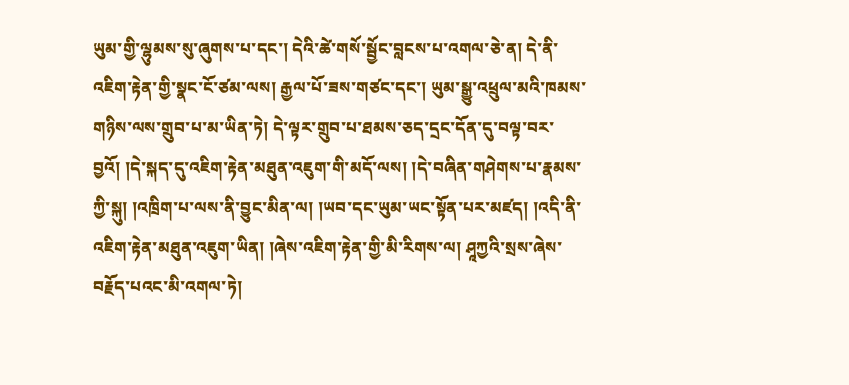ཡུམ་གྱི་ལྷུམས་སུ་ཞུགས་པ་དང་། དེའི་ཚེ་གསོ་སྦྱོང་བླངས་པ་འགལ་ཅེ་ན། དེ་ནི་འཇིག་རྟེན་གྱི་སྣང་ངོ་ཙམ་ལས། རྒྱལ་པོ་ཟས་གཙང་དང་། ཡུམ་སྒྱུ་འཕྲུལ་མའི་ཁམས་གཉིས་ལས་གྲུབ་པ་མ་ཡིན་ཏེ། དེ་ལྟར་གྲུབ་པ་ཐམས་ཅད་དྲང་དོན་དུ་བལྟ་བར་བྱའོ། །དེ་སྐད་དུ་འཇིག་རྟེན་མཐུན་འཇུག་གི་མདོ་ལས། །དེ་བཞིན་གཤེགས་པ་རྣམས་ཀྱི་སྐུ། །འཁྲིག་པ་ལས་ནི་བྱུང་མིན་ལ། །ཡབ་དང་ཡུམ་ཡང་སྟོན་པར་མཛད། །འདི་ནི་འཇིག་རྟེན་མཐུན་འཇུག་ཡིན། །ཞེས་འཇིག་རྟེན་གྱི་མི་རིགས་ལ། ཤཱཀྱའི་སྲས་ཞེས་བརྗོད་པའང་མི་འགལ་ཏེ།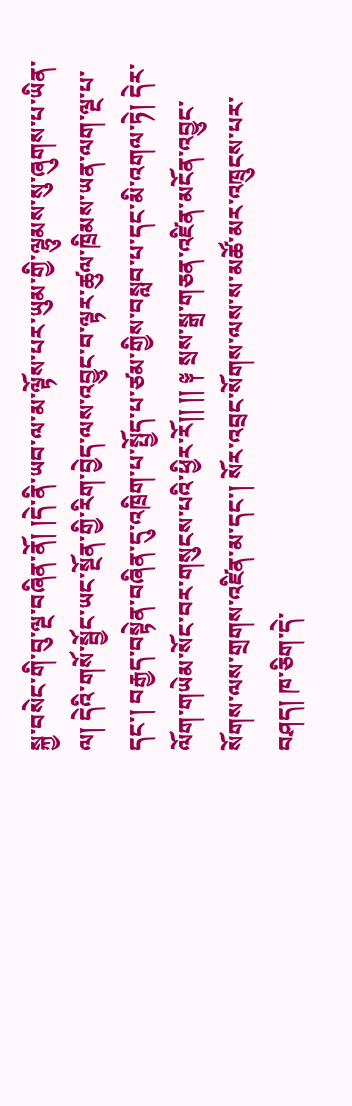སྐྱ་བསེང་གི་བུ་ལྔ་བཞིན་ནོ། །དེ་ནི་ཡབ་ལ་མ་ལྟོས་པར་ཡུམ་གྱི་ལྷུམས་སུ་ཞུགས་པ་ཡིན་ལ། དེའི་གསོ་སྦྱོང་ཡང་སྔོན་གྱི་རིག་བྱེད་ལས་འབྱུང་བ་ལྟར་ཚུལ་ཁྲིམས་ཡན་ལག་ལྔ་པ་དང་། བརྒྱད་བསྟེན་བཞིན་དུ་འཁྲིག་པ་སྤྱོད་པ་ཙམ་གྱིས་བསླབ་པ་དང་མི་འགལ་ཏེ། དེར་ལོག་གཡེམ་སོང་བར་གསུངས་པའི་ཕྱིར་རོ།། །། ༈ སྲས་སྒྲ་གཅན་འཛིན་མངོན་འབྱུང་སོགས་ལས་གྲགས་འཛིན་མ་དང་། སོར་འབྲང་སོགས་ལས་ས་མཚོ་མར་འཁྲུངས་པར་བཤད། ཁ་ཅིག་དེ་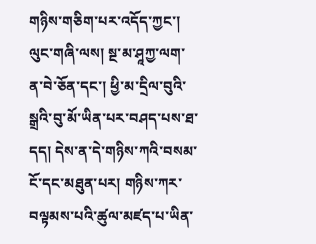གཉིས་གཅིག་པར་འདོད་ཀྱང་། ལུང་གཞི་ལས། སྔ་མ་ཤཱཀྱ་ལག་ན་བེ་ཅོན་དང་། ཕྱི་མ་དྲིལ་བུའི་སྒྲའི་བུ་མོ་ཡིན་པར་བཤད་པས་ཐ་དད། དེས་ན་དེ་གཉིས་ཀའི་བསམ་ངོ་དང་མཐུན་པར། གཉིས་ཀར་བལྟམས་པའི་ཚུལ་མཛད་པ་ཡིན་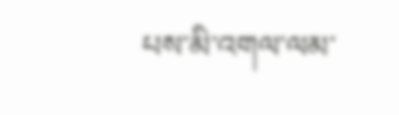པས་མི་འགལ་ལམ་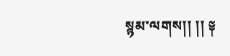སྙམ་ལགས།། །། ༈